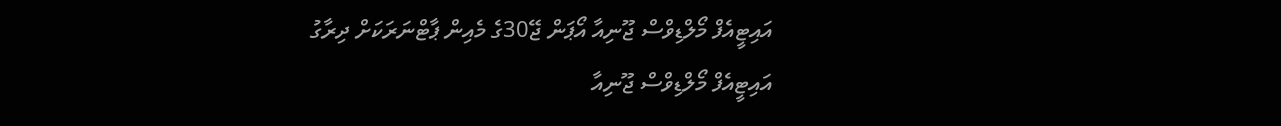އައިޓީއެފް މޯލްޑިވްސް ޖޫނިއާ އޯޕަން ޖޭ30ގެ މެއިން ޕާޓްނަރަކަށް ދިރާގު
އައިޓީއެފް މޯލްޑިވްސް ޖޫނިއާ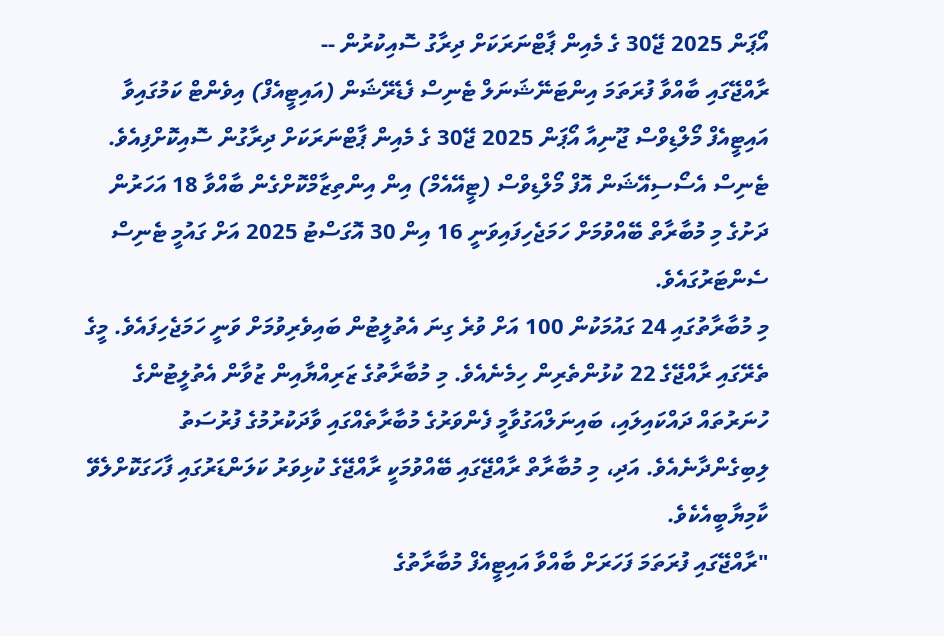އޯޕަން 2025 ޖޭ30 ގެ މެއިން ޕާޓްނަރަކަށް ދިރާގު ސޮއިކުރުން --
ރާއްޖޭގައި ބާއްވާ ފުރަތަމަ އިންޓަނޭޝަނަލް ޓެނިސް ފެޑެރޭޝަން (އައިޓީއެފް) އިވެންޓް ކަމުގައިވާ އައިޓީއެފް މޯލްޑިވްސް ޖޫނިއާ އޯޕަން 2025 ޖޭ30 ގެ މެއިން ޕާޓްނަރަކަށް ދިރާގުން ސޮއިކޮށްފިއެވެ.
ޓެނިސް އެސޯސިއޭޝަން އޮފް މޯލްޑިވްސް (ޓީއޭއެމް) އިން އިންތިޒާމްކޮށްގެން ބާއްވާ 18 އަހަރުން ދަށުގެ މި މުބާރާތް ބޭއްވުމަށް ހަމަޖެހިފައިވަނީ 16 އިން 30 އޮގަސްޓު 2025 އަށް ގައުމީ ޓެނިސް ސެންޓަރުގައެވެ.
މި މުބާރާތުގައި 24 ގައުމަކުން 100 އަށް ވުރެ ގިނަ އެތުލީޓުން ބައިވެރިވުމަށް ވަނީ ހަމަޖެހިފައެވެ. މީގެ ތެރޭގައި ރާއްޖޭގެ 22 ކުޅުންތެރިން ހިމެނެއެވެ. މި މުބާރާތުގެ ޒަރިއްޔާއިން ޒުވާން އެތުލީޓުންގެ ހުނަރުތައް ދައްކައިލައި، ބައިނަލްއަގުވާމީ ފެންވަރުގެ މުބާރާތެއްގައި ވާދަކުރުމުގެ ފުރުސަތު ލިބިގެންދާނެއެވެ. އަދި، މި މުބާރާތް ރާއްޖޭގައި ބޭއްވުމަކީ ރާއްޖޭގެ ކުޅިވަރު ކަލަންޑަރުގައި ފާހަގަކޮށްލެވޭ ކާމިޔާބީއެކެވެ.
"ރާއްޖޭގައި ފުރަތަމަ ފަހަރަށް ބާއްވާ އައިޓީއެފް މުބާރާތުގެ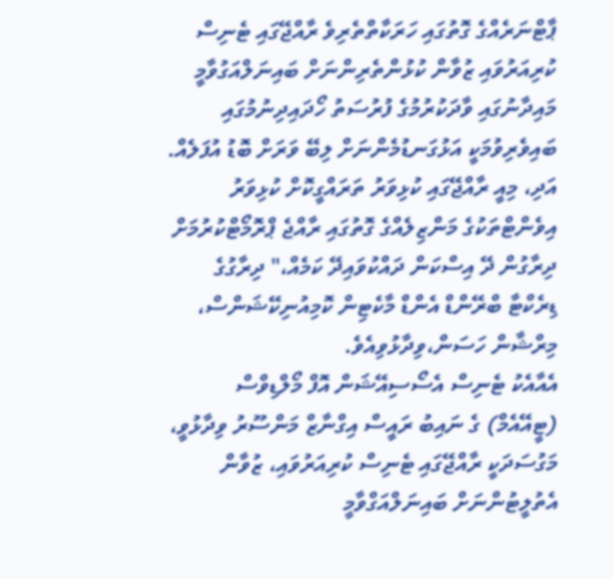ޕާޓްނަރެއްގެ ގޮތުގައި ހަރަކާތްތެރިވެ ރާއްޖޭގައި ޓެނިސް ކުރިއަރުވައި ޒުވާން ކުޅުންތެރިންނަށް ބައިނަލްއަގުވާމީ މައިދާނުގައި ވާދަކުރުމުގެ ފުރުސަތު ހޯދައިދިނުމުގައި ބައިވެރިވުމަކީ އަޅުގަނޑުމެންނަށް ލިބޭ ވަރަށް ބޮޑު އުފަލެއް. އަދި، މިއީ ރާއްޖޭގައި ކުޅިވަރު ތަރައްގީކޮށް ކުޅިވަރު އިވެންޓްތަކުގެ މަންޒިލެއްގެ ގޮތުގައި ރާއްޖެ ޕްރޮމޯޓްކުރުމަށް ދިރާގުން ދޭ އިސްކަން ދައްކުވައިދޭ ކަމެއް،" ދިރާގުގެ ޑިރެކްޓާ ބްރޭންޑް އެންޑް މާކެޓިން ކޮމިއުނިކޭޝަންސް، މިރްޝާން ހަސަން،ވިދާޅުވިއެވެ.
އެއާއެކު ޓެނިސް އެސޯސިއޭޝަން އޮފް މޯލްޑިވްސް (ޓީއޭއެމް) ގެ ނައިބު ރައީސް އިގްނާޒް މަންސޫރު ވިދާޅުވީ، މަގުސަދަކީ ރާއްޖޭގައި ޓެނިސް ކުރިއަރުވައި، ޒުވާން އެތުލީޓުންނަށް ބައިނަލްއަގްވާމީ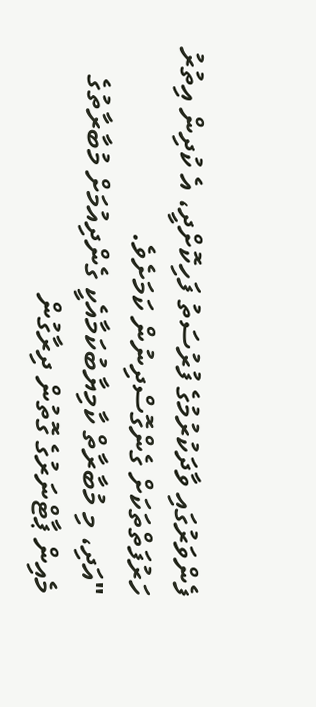ފެންވަރުގައި ވާދަކުރުމުގެ ފުރުސަތު ފަހިކޮށްދީ، އެ ކުދިން އިތުރު ހަރުފަތްތަކަށް ގެންގޮސްދިނުން ކަމަށެވެ.
"އަދި، މި މުބާރާތް ކާމިޔާބުކަމާއެކީ ގެންދިއުމަށް މުބާރާތުގެ މެއިން ޕާޓްނަރުގެ ގޮތުން ދިރާގުން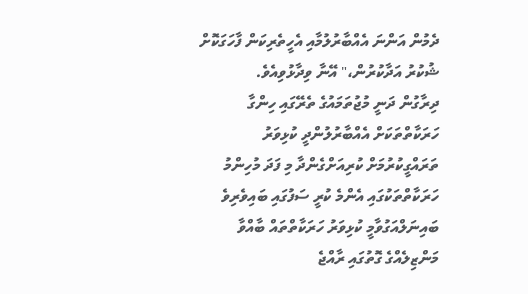ދެމުން އަންނަ އެއްބާރުލުމާއި އެހީތެރިކަން ފާހަގަކޮށް ޝުކުރު އަދާކުރުން،" އޭނާ ވިދާޅުވިއެވެ.
ދިރާގުން ދަނީ މުޖުތަމައުގެ ތެރޭގައި ހިންގާ ހަރަކާތްތަކަށް އެއްބާރުލުންދީ ކުޅިވަރު ތަރައްގީކުރުމަށް ކުރިއަށްގެންދާ މި ފަދަ މުހިންމު ހަރަކާތްތަކުގައި އެންމެ ކުރީ ސަފުގައި ބައިވެރިވެ ބައިނަލްއަގުވާމީ ކުޅިވަރު ހަރަކާތްތައް ބާއްވާ މަންޒިލެއްގެ ގޮތުގައި ރާއްޖެ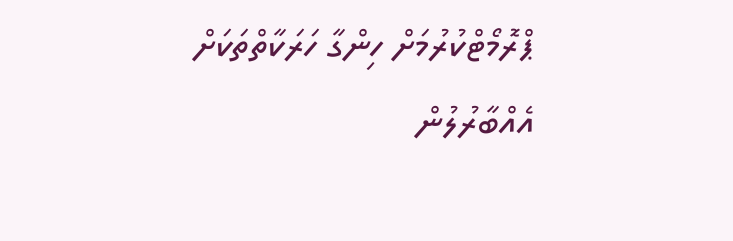ޕްރޮމޯޓްކުރުމަށް ހިންގާ ހަރަކާތްތަކަށް އެއްބާރުލުން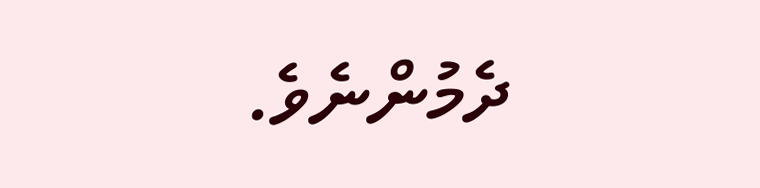ދެމުންނެވެ.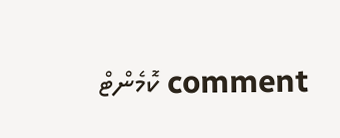comment ކޮމެންޓް